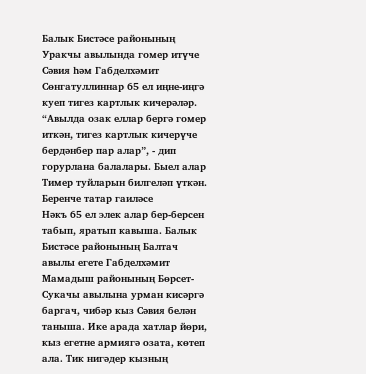Балык Бистәсе районының Уракчы авылында гомер итүче Сәвия һәм Габделхәмит Сөнгатуллиннар 65 ел иңне-иңгә куеп тигез картлык кичерәләр.
“Авылда озак еллар бергә гомер иткән, тигез картлык кичерүче бердәнбер пар алар”, - дип горурлана балалары. Быел алар Тимер туйларын билгеләп үткән.
Беренче татар гаиләсе
Нәкъ 65 ел элек алар бер-берсен табып, яратып кавыша. Балык Бистәсе районының Балтач авылы егете Габделхәмит Мамадыш районының Бөрсет-Сукачы авылына урман кисәргә баргач, чибәр кыз Сәвия белән таныша. Ике арада хатлар йөри, кыз егетне армиягә озата, көтеп ала. Тик нигәдер кызның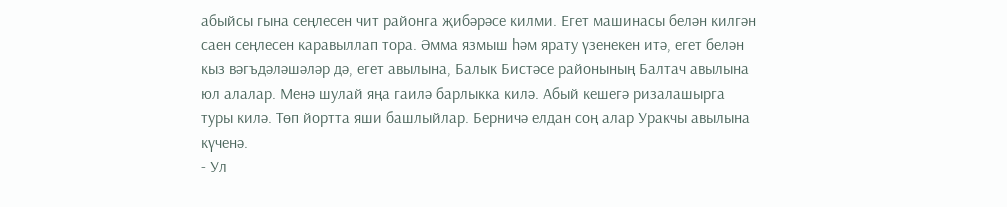абыйсы гына сеңлесен чит районга җибәрәсе килми. Егет машинасы белән килгән саен сеңлесен каравыллап тора. Әмма язмыш һәм ярату үзенекен итә, егет белән кыз вәгъдәләшәләр дә, егет авылына, Балык Бистәсе районының Балтач авылына юл алалар. Менә шулай яңа гаилә барлыкка килә. Абый кешегә ризалашырга туры килә. Төп йортта яши башлыйлар. Берничә елдан соң алар Уракчы авылына күченә.
- Ул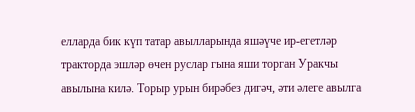елларда бик күп татар авылларында яшәүче ир-егетләр тракторда эшләр өчен руслар гына яши торган Уракчы авылына килә. Торыр урын бирәбез дигәч, әти әлеге авылга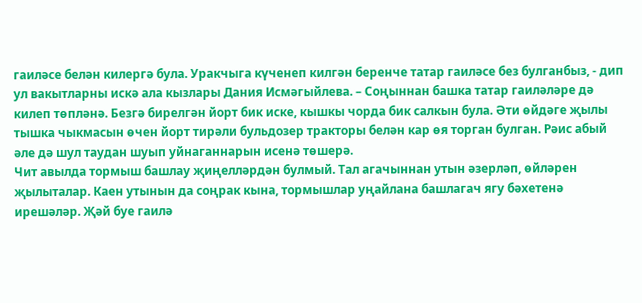гаиләсе белән килергә була. Уракчыга күченеп килгән беренче татар гаиләсе без булганбыз, - дип ул вакытларны искә ала кызлары Дания Исмәгыйлева. – Соңыннан башка татар гаиләләре дә килеп төпләнә. Безгә бирелгән йорт бик иске, кышкы чорда бик салкын була. Әти өйдәге җылы тышка чыкмасын өчен йорт тирәли бульдозер тракторы белән кар өя торган булган. Рәис абый әле дә шул таудан шуып уйнаганнарын исенә төшерә.
Чит авылда тормыш башлау җиңелләрдән булмый. Тал агачыннан утын әзерләп, өйләрен җылыталар. Каен утынын да соңрак кына, тормышлар уңайлана башлагач ягу бәхетенә ирешәләр. Җәй буе гаилә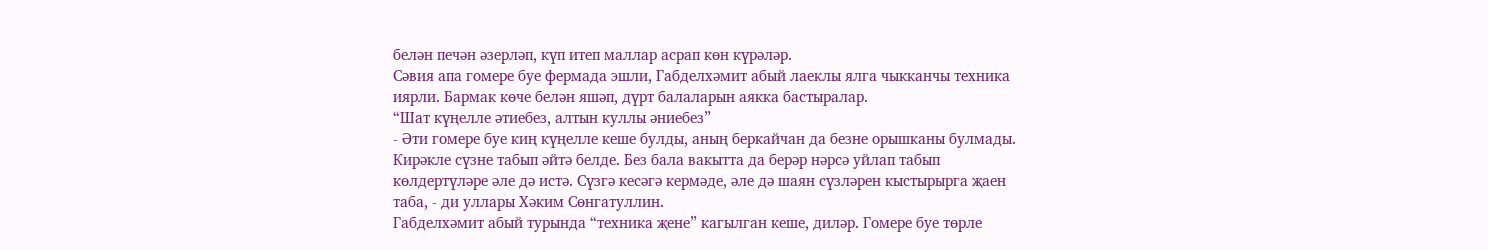белән печән әзерләп, күп итеп маллар асрап көн күрәләр.
Сәвия апа гомере буе фермада эшли, Габделхәмит абый лаеклы ялга чыкканчы техника иярли. Бармак көче белән яшәп, дүрт балаларын аякка бастыралар.
“Шат күңелле әтиебез, алтын куллы әниебез”
- Әти гомере буе киң күңелле кеше булды, аның беркайчан да безне орышканы булмады. Кирәкле сүзне табып әйтә белде. Без бала вакытта да берәр нәрсә уйлап табып көлдертүләре әле дә истә. Сүзгә кесәгә кермәде, әле дә шаян сүзләрен кыстырырга җаен таба, - ди уллары Хәким Сөнгатуллин.
Габделхәмит абый турында “техника җене” кагылган кеше, диләр. Гомере буе төрле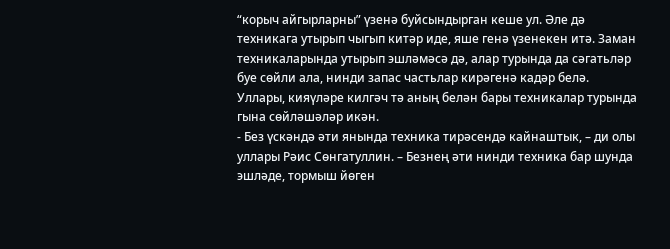“корыч айгырларны” үзенә буйсындырган кеше ул. Әле дә техникага утырып чыгып китәр иде, яше генә үзенекен итә. Заман техникаларында утырып эшләмәсә дә, алар турында да сәгатьләр буе сөйли ала, нинди запас частьлар кирәгенә кадәр белә. Уллары, кияүләре килгәч тә аның белән бары техникалар турында гына сөйләшәләр икән.
- Без үскәндә әти янында техника тирәсендә кайнаштык, – ди олы уллары Рәис Сөнгатуллин. – Безнең әти нинди техника бар шунда эшләде, тормыш йөген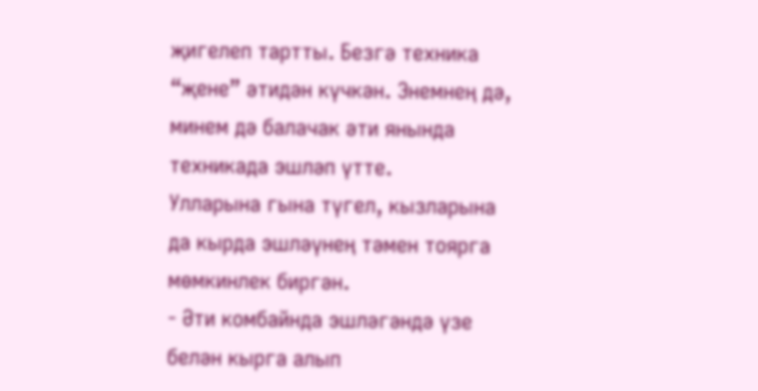җигелеп тартты. Безгә техника “җене” әтидән күчкән. Энемнең дә, минем дә балачак әти янында техникада эшләп үтте.
Улларына гына түгел, кызларына да кырда эшләүнең тәмен тоярга мөмкинлек биргән.
- Әти комбайнда эшләгәндә үзе белән кырга алып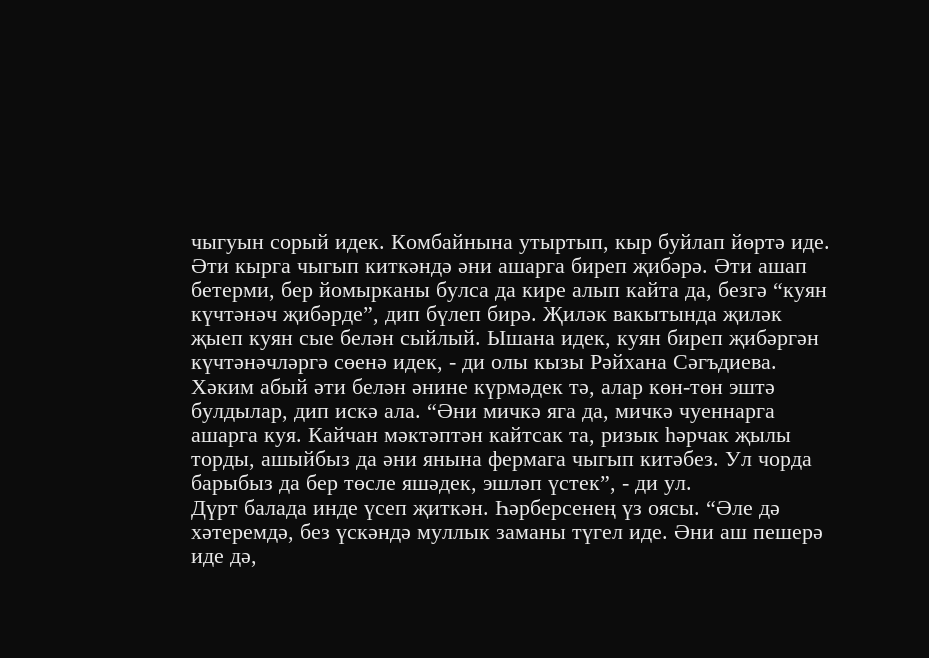чыгуын сорый идек. Комбайнына утыртып, кыр буйлап йөртә иде. Әти кырга чыгып киткәндә әни ашарга биреп җибәрә. Әти ашап бетерми, бер йомырканы булса да кире алып кайта да, безгә “куян күчтәнәч җибәрде”, дип бүлеп бирә. Җиләк вакытында җиләк җыеп куян сые белән сыйлый. Ышана идек, куян биреп җибәргән күчтәнәчләргә сөенә идек, - ди олы кызы Рәйхана Сәгъдиева.
Хәким абый әти белән әнине күрмәдек тә, алар көн-төн эштә булдылар, дип искә ала. “Әни мичкә яга да, мичкә чуеннарга ашарга куя. Кайчан мәктәптән кайтсак та, ризык һәрчак җылы торды, ашыйбыз да әни янына фермага чыгып китәбез. Ул чорда барыбыз да бер төсле яшәдек, эшләп үстек”, - ди ул.
Дүрт балада инде үсеп җиткән. Һәрберсенең үз оясы. “Әле дә хәтеремдә, без үскәндә муллык заманы түгел иде. Әни аш пешерә иде дә,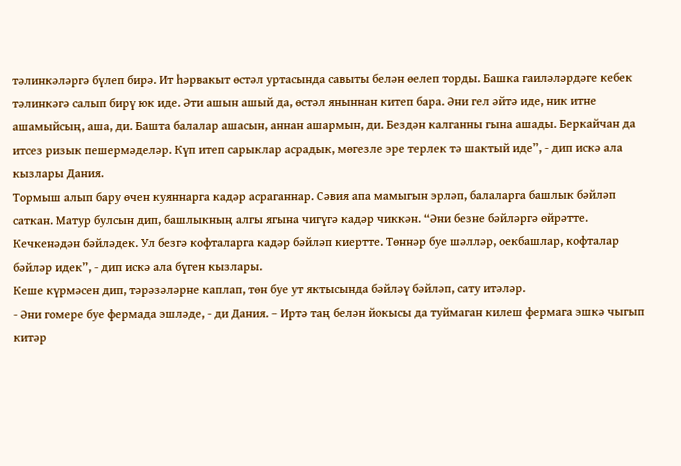тәлинкәләргә бүлеп бирә. Ит һәрвакыт өстәл уртасында савыты белән өелеп торды. Башка гаиләләрдәге кебек тәлинкәгә салып бирү юк иде. Әти ашын ашый да, өстәл яныннан китеп бара. Әни гел әйтә иде, ник итне ашамыйсың, аша, ди. Башта балалар ашасын, аннан ашармын, ди. Бездән калганны гына ашады. Беркайчан да итсез ризык пешермәделәр. Күп итеп сарыклар асрадык, мөгезле эре терлек тә шактый иде”, - дип искә ала кызлары Дания.
Тормыш алып бару өчен куяннарга кадәр асраганнар. Сәвия апа мамыгын эрләп, балаларга башлык бәйләп саткан. Матур булсын дип, башлыкның алгы ягына чигүгә кадәр чиккән. “Әни безне бәйләргә өйрәтте. Кечкенәдән бәйләдек. Ул безгә кофталарга кадәр бәйләп киертте. Төннәр буе шәлләр, оекбашлар, кофталар бәйләр идек”, - дип искә ала бүген кызлары.
Кеше күрмәсен дип, тәрәзәләрне каплап, төн буе ут яктысында бәйләү бәйләп, сату итәләр.
- Әни гомере буе фермада эшләде, - ди Дания. – Иртә таң белән йокысы да туймаган килеш фермага эшкә чыгып китәр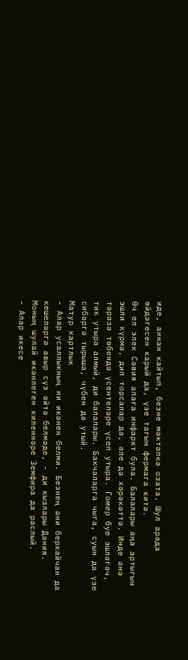иде, аннан кайтып, безне мәктәпкә озата. Шул арада өйдәгесен карый да, үзе тагын фермага китә.
Өч ел элек Сәвия апага инфаркт була. Балалары аңа артыгын эшли күрмә, дип торсалар да, әле дә хәрәкәттә. Инде әнә тәрәзә төбендә үсентеләре үсеп утыра. Гомер буе эшләгәч, тик утыра алмый, ди балалары. Бакчаларга чыга, суын да үзе сибәргә тырыша, чүбен дә утый.
Матур картлык
- Алар усаллыкның ни икәнен белми. Безнең әни беркайчан да кешеләргә авыр сүз әйтә белмәде, - ди кызлары Дания.
Моның шулай икәнлеген киленнәре Земфира да раслый.
- Алар икесе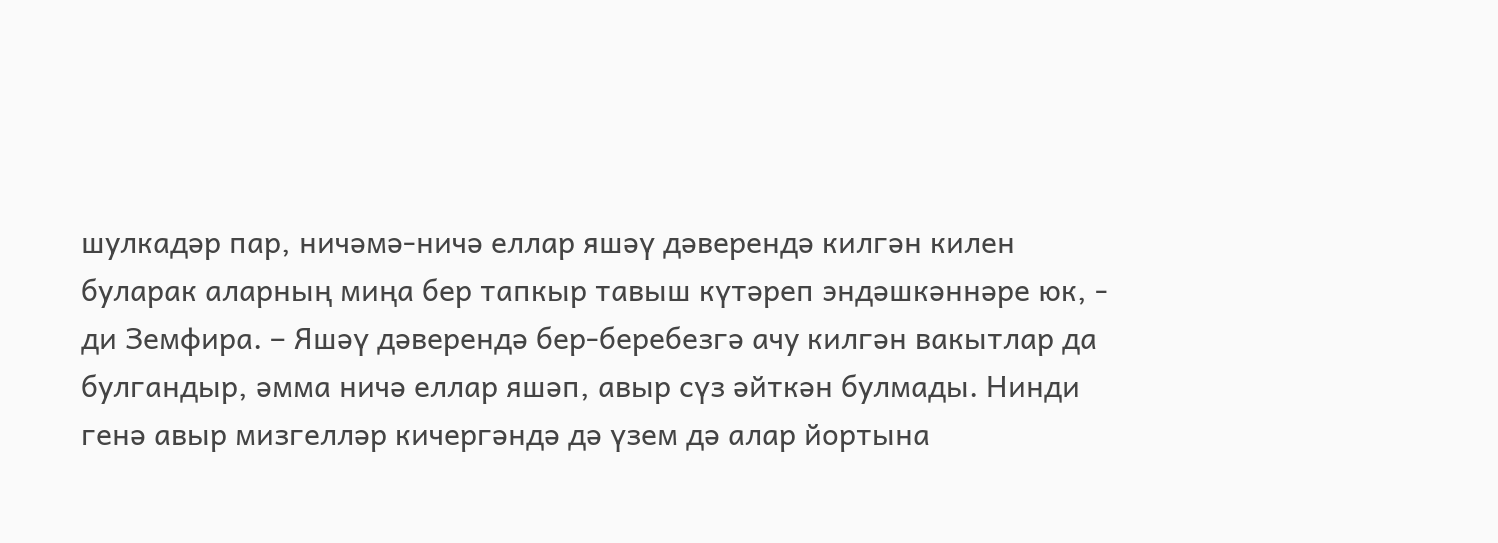шулкадәр пар, ничәмә-ничә еллар яшәү дәверендә килгән килен буларак аларның миңа бер тапкыр тавыш күтәреп эндәшкәннәре юк, - ди Земфира. – Яшәү дәверендә бер-беребезгә ачу килгән вакытлар да булгандыр, әмма ничә еллар яшәп, авыр сүз әйткән булмады. Нинди генә авыр мизгелләр кичергәндә дә үзем дә алар йортына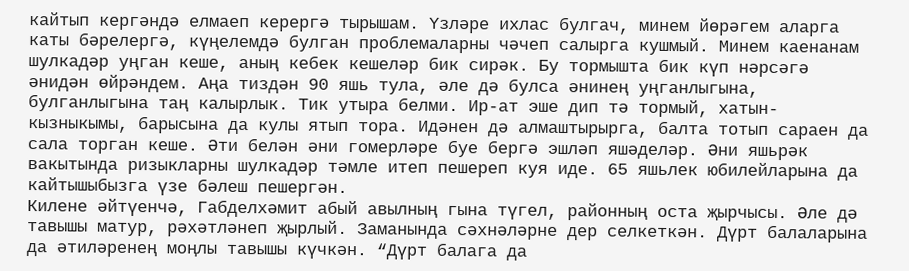кайтып кергәндә елмаеп керергә тырышам. Үзләре ихлас булгач, минем йөрәгем аларга каты бәрелергә, күңелемдә булган проблемаларны чәчеп салырга кушмый. Минем каенанам шулкадәр уңган кеше, аның кебек кешеләр бик сирәк. Бу тормышта бик күп нәрсәгә әнидән өйрәндем. Аңа тиздән 90 яшь тула, әле дә булса әнинең уңганлыгына, булганлыгына таң калырлык. Тик утыра белми. Ир-ат эше дип тә тормый, хатын-кызныкымы, барысына да кулы ятып тора. Идәнен дә алмаштырырга, балта тотып сараен да сала торган кеше. Әти белән әни гомерләре буе бергә эшләп яшәделәр. Әни яшьрәк вакытында ризыкларны шулкадәр тәмле итеп пешереп куя иде. 65 яшьлек юбилейларына да кайтышыбызга үзе бәлеш пешергән.
Килене әйтүенчә, Габделхәмит абый авылның гына түгел, районның оста җырчысы. Әле дә тавышы матур, рәхәтләнеп җырлый. Заманында сәхнәләрне дер селкеткән. Дүрт балаларына да әтиләренең моңлы тавышы күчкән. “Дүрт балага да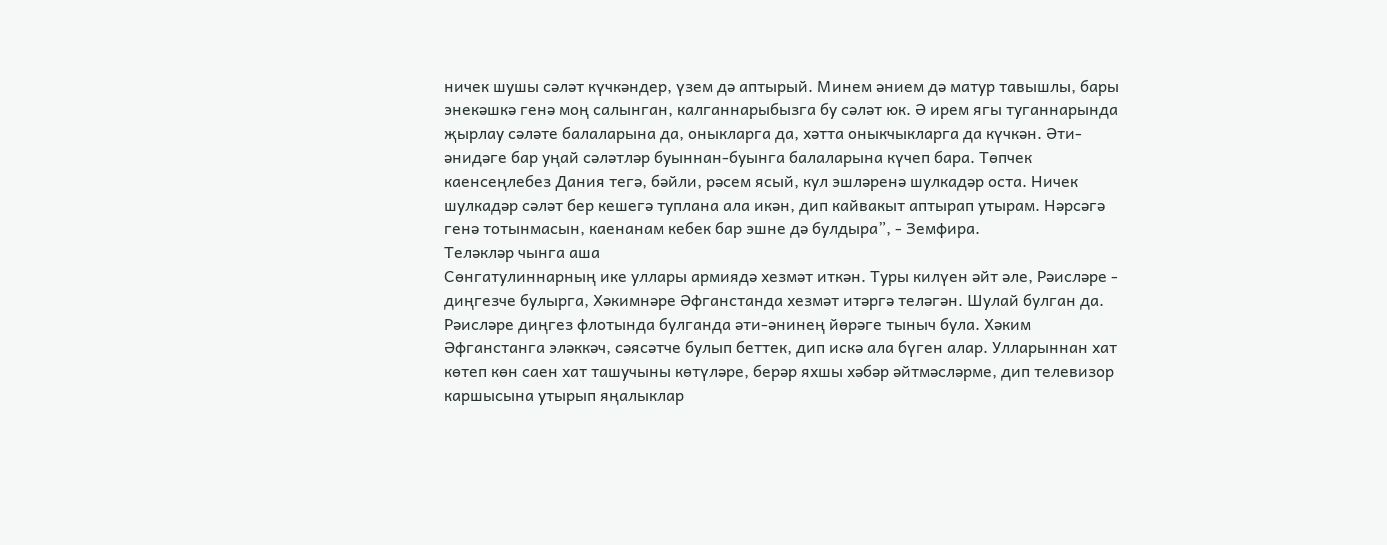ничек шушы сәләт күчкәндер, үзем дә аптырый. Минем әнием дә матур тавышлы, бары энекәшкә генә моң салынган, калганнарыбызга бу сәләт юк. Ә ирем ягы туганнарында җырлау сәләте балаларына да, оныкларга да, хәтта оныкчыкларга да күчкән. Әти-әнидәге бар уңай сәләтләр буыннан-буынга балаларына күчеп бара. Төпчек каенсеңлебез Дания тегә, бәйли, рәсем ясый, кул эшләренә шулкадәр оста. Ничек шулкадәр сәләт бер кешегә туплана ала икән, дип кайвакыт аптырап утырам. Нәрсәгә генә тотынмасын, каенанам кебек бар эшне дә булдыра”, - Земфира.
Теләкләр чынга аша
Сөнгатулиннарның ике уллары армиядә хезмәт иткән. Туры килүен әйт әле, Рәисләре - диңгезче булырга, Хәкимнәре Әфганстанда хезмәт итәргә теләгән. Шулай булган да. Рәисләре диңгез флотында булганда әти-әнинең йөрәге тыныч була. Хәким Әфганстанга эләккәч, сәясәтче булып беттек, дип искә ала бүген алар. Улларыннан хат көтеп көн саен хат ташучыны көтүләре, берәр яхшы хәбәр әйтмәсләрме, дип телевизор каршысына утырып яңалыклар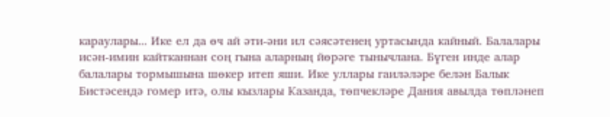караулары... Ике ел да өч ай әти-әни ил сәясәтенең уртасында кайный. Балалары исән-имин кайтканнан соң гына аларның йөрәге тынычлана. Бүген инде алар балалары тормышына шөкер итеп яши. Ике уллары гаиләләре белән Балык Бистәсендә гомер итә, олы кызлары Казанда, төпчекләре Дания авылда төпләнеп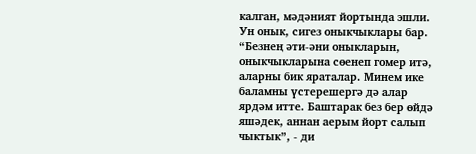калган, мәдәният йортында эшли. Ун онык, сигез оныкчыклары бар. “Безнең әти-әни оныкларын, оныкчыкларына сөенеп гомер итә, аларны бик яраталар. Минем ике баламны үстерешергә дә алар ярдәм итте. Баштарак без бер өйдә яшәдек, аннан аерым йорт салып чыктык”, - ди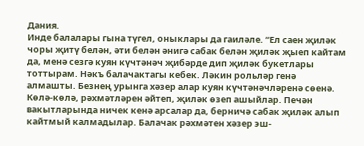Дания.
Инде балалары гына түгел, оныклары да гаиләле. “Ел саен җиләк чоры җитү белән, әти белән әнигә сабак белән җиләк җыеп кайтам да, менә сезгә куян күчтәнәч җибәрде дип җиләк букетлары тоттырам. Нәкъ балачактагы кебек. Ләкин рольләр генә алмашты. Безнең урынга хәзер алар куян күчтәнәчләренә сөенә. Көлә-көлә, рәхмәтләрен әйтеп, җиләк өзеп ашыйлар. Печән вакытларында ничек кенә арсалар да, берничә сабак җиләк алып кайтмый калмадылар. Балачак рәхмәтен хәзер эш-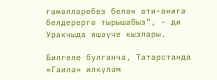гамәлләребез белән әти-әнигә белдерергә тырышабыз”, - ди Уракчыда яшәүче кызлары.

Билгеле булганча, Татарстанда «Гаилә» илкүләм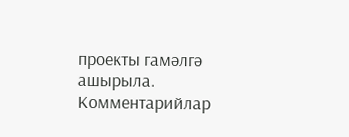проекты гамәлгә ашырыла.
Комментарийлар